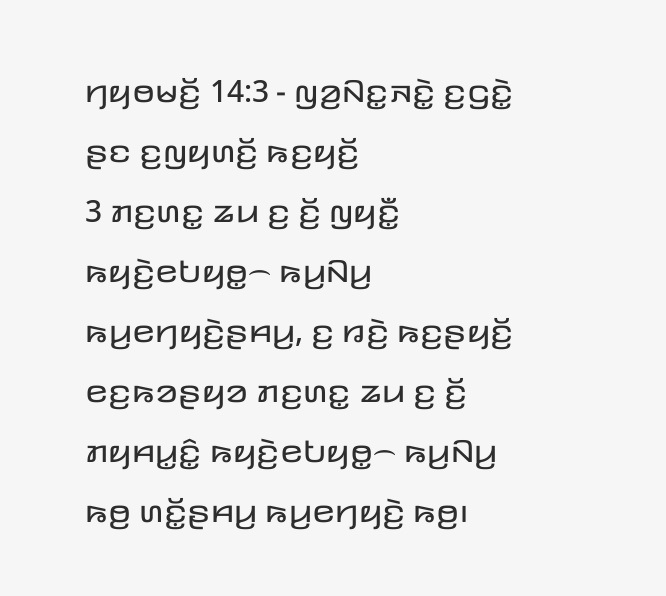ꤚꤟꤥꤗꤢꤩ꤬ 14:3 - ꤜꤤ꤬ꤡꤢ꤭ꤏꤢꤧ꤭ ꤢ꤬ꤞꤢꤧ꤭ ꤔꤢ ꤢ꤬ꤜꤟꤛꤢꤩ꤬ ꤒꤢ꤬ꤟꤢꤩ꤬
3 ꤊꤢ꤬ꤛꤢ꤭ ꤘꤣ ꤢ꤬ ꤢꤩ꤬ ꤜꤟꤢꤪ꤭ ꤒꤟꤢꤧ꤬ꤕꤝꤟꤥ꤭꤮ ꤒꤣ꤬ꤡꤣ꤬ ꤒꤣ꤬ꤕꤚꤟꤢꤧ꤬ꤔꤌꤣ꤬, ꤢ꤬ ꤙꤢꤧ꤬ ꤒꤢ꤬ꤔꤟꤢꤩ꤬ ꤕꤢ꤬ꤒꤤꤔꤟꤤ ꤊꤢ꤬ꤛꤢ꤭ ꤘꤣ ꤢ꤬ ꤢꤩ꤬ ꤊꤟꤌꤣ꤭ꤢꤨ꤭ ꤒꤟꤢꤧ꤬ꤕꤝꤟꤥ꤭꤮ ꤒꤣ꤬ꤡꤣ꤬ ꤒꤥ꤬ ꤛꤢꤩ꤭ꤔꤌꤣ꤬ ꤒꤣ꤬ꤕꤚꤟꤢꤧ꤬ ꤒꤥ꤬꤯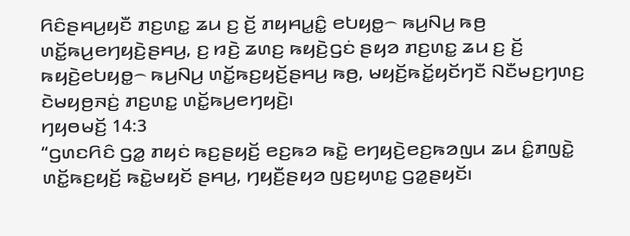ꤖꤢꤨꤔꤌꤣ꤬ꤟꤢꤪ ꤊꤢ꤬ꤛꤢ꤭ ꤘꤣ ꤢ꤬ ꤢꤩ꤬ ꤊꤟꤌꤣ꤭ꤢꤨ꤭ ꤕꤝꤟꤥ꤭꤮ ꤒꤣ꤬ꤡꤣ꤬ ꤒꤥ꤬ ꤛꤢꤩ꤭ꤒꤣ꤬ꤕꤚꤟꤢꤧ꤬ꤔꤌꤣ꤬, ꤢ꤬ ꤙꤢꤧ꤬ ꤘꤛꤢ꤬ ꤒꤟꤢꤧ꤬ꤞꤢꤦ ꤔꤟꤤ ꤊꤢ꤬ꤛꤢ꤭ ꤘꤣ ꤢ꤬ ꤢꤩ꤬ ꤒꤟꤢꤧ꤬ꤕꤝꤟꤥ꤭꤮ ꤒꤣ꤬ꤡꤣ꤬ ꤛꤢꤩ꤭ꤒꤢ꤬ꤟꤢꤩ꤬ꤔꤌꤣ꤬ ꤒꤥ꤬, ꤗꤟꤢꤩ꤬ꤒꤢꤩ꤭ꤟꤢꤩꤚꤢꤪ ꤡꤢꤪꤗꤢ꤬ꤚꤛꤢ꤬ ꤢꤧꤗꤟꤥ꤬ꤏꤢꤦ꤬ ꤊꤢ꤬ꤛꤢ꤭ ꤛꤢꤩ꤭ꤒꤣ꤬ꤕꤚꤟꤢꤧ꤬꤯
ꤚꤟꤥꤗꤢꤩ꤬ 14:3
“ꤞꤛꤢꤖꤢꤨ ꤞꤤ꤭ ꤊꤟꤢꤦ ꤒꤢ꤬ꤔꤟꤢꤩ꤬ ꤕꤢ꤬ꤒꤤ ꤒꤢꤧ꤭ ꤕꤚꤟꤢꤧ꤬ꤕꤢ꤬ꤒꤤꤜꤣ ꤘꤣ ꤢꤨ꤭ꤊꤜꤢꤧ꤭ ꤛꤢꤩ꤭ꤒꤢ꤬ꤟꤢꤩ꤬ ꤒꤢꤧ꤭ꤗꤟꤢꤩ ꤔꤌꤣ꤬, ꤚꤟꤢꤪ꤬ꤔꤟꤤ ꤜꤢ꤬ꤟꤛꤢ꤭ ꤞꤤ꤭ꤔꤟꤢꤩ꤯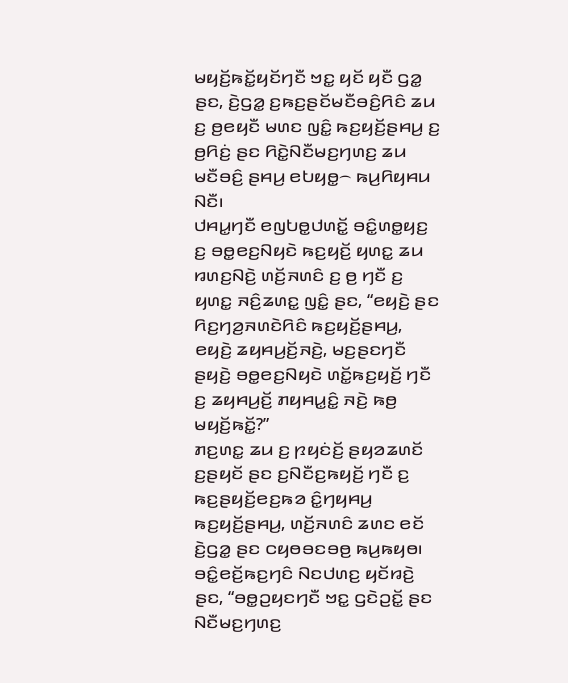ꤗꤟꤢꤩ꤬ꤒꤢꤩ꤭ꤟꤢꤩꤚꤢꤪ ꤠꤢ꤭ ꤟꤢꤩ ꤟꤢꤪ ꤞꤤ꤭ ꤔꤢ, ꤢꤧ꤬ꤞꤤ꤭ ꤢ꤬ꤒꤢ꤬ꤔꤢꤩꤗꤢꤪꤋꤢꤨ꤬ꤖꤢꤨ ꤘꤣ ꤢ꤬ ꤥ꤬ꤕꤟꤢꤪ ꤗꤛꤢ ꤜꤢꤨ꤭ ꤒꤢ꤬ꤟꤢꤩ꤬ꤔꤌꤣ꤬ ꤢ꤬ ꤥ꤬ꤖꤢꤦ꤬ ꤔꤢ ꤖꤢꤧ꤭ꤡꤢꤪꤗꤢ꤬ꤚꤛꤢ꤬ ꤘꤣ ꤗꤢꤪꤋꤢꤨ꤬ ꤔꤌꤣ꤬ ꤕꤝꤟꤥ꤭꤮ ꤒꤣ꤬ꤖꤟꤌꤣ ꤡꤢꤪ꤯
ꤓꤌꤣ꤭ꤚꤢꤪ ꤕꤜꤝꤥ꤭ꤓꤛꤢꤩ꤭ ꤋꤢꤨ꤭ꤛꤥ꤭ꤟꤢ꤬ ꤢ꤬ ꤋꤥ꤭ꤕꤢ꤬ꤡꤟꤢꤧ ꤒꤢ꤬ꤟꤢꤩ꤬ ꤟꤛꤢ꤭ ꤘꤣ ꤙꤛꤢ꤬ꤡꤢꤧ꤬ ꤛꤢꤩ꤬ꤏꤛꤢꤨ ꤢ꤬ ꤥ꤬ ꤚꤢꤪ ꤢ꤬ ꤟꤛꤢ꤭ ꤏꤢꤨ꤬ꤘꤛꤢ꤭ ꤜꤢꤨ꤭ ꤔꤢ, “ꤕꤟꤢꤧ꤬ ꤔꤢ ꤖꤢ꤬ꤚꤤ꤬ꤏꤛꤢꤧꤖꤢꤨ ꤒꤢ꤬ꤟꤢꤩ꤬ꤔꤌꤣ꤬, ꤕꤟꤢꤧ꤬ ꤘꤟꤌꤣ꤬ꤢꤩ꤬ꤏꤢꤧ꤬, ꤗꤢ꤬ꤔꤢꤚꤢꤪ ꤔꤟꤢꤧ꤬ ꤋꤥ꤭ꤕꤢ꤬ꤡꤟꤢꤧ ꤛꤢꤩ꤭ꤒꤢ꤬ꤟꤢꤩ꤬ ꤚꤢꤪ ꤢ꤬ ꤘꤟꤌꤣ꤬ꤢꤩ꤬ ꤊꤟꤌꤣ꤭ꤢꤨ꤭ ꤏꤢꤧ꤬ ꤒꤥ꤬ ꤗꤟꤢꤩ꤬ꤒꤢꤩ꤭?”
ꤊꤢ꤬ꤛꤢ꤭ ꤘꤣ ꤢ꤬ ꤐꤟꤢꤦꤢꤩ꤬ ꤔꤟꤤꤘꤛꤢꤩ ꤢ꤬ꤔꤟꤢꤩ ꤔꤢ ꤢ꤬ꤡꤢꤪꤢ꤬ꤒꤟꤢꤩ꤬ ꤚꤢꤪ ꤢ꤬ ꤒꤢ꤬ꤔꤟꤢꤩ꤬ꤕꤢ꤬ꤒꤤ ꤢꤨ꤭ꤚꤟꤌꤣ꤬ ꤒꤢ꤬ꤟꤢꤩ꤬ꤔꤌꤣ꤬, ꤛꤢꤩ꤬ꤏꤛꤢꤨ ꤘꤛꤢ ꤕꤢꤩ ꤢꤧ꤬ꤞꤤ꤭ ꤔꤢ ꤍꤟꤥꤋꤢꤋꤥ꤬ ꤒꤣ꤬ꤒꤟꤥ꤯
ꤋꤢꤨ꤭ꤕꤢꤩ꤬ꤒꤢ꤬ꤚꤢꤨ ꤡꤢꤓꤛꤢ꤬ ꤟꤢꤩꤙꤢꤧ꤬ ꤔꤢ, “ꤋꤥ꤭ꤑꤟꤢꤚꤢꤪ ꤠꤢ꤭ ꤞꤢꤧꤑꤢꤩ꤭ ꤔꤢ ꤡꤢꤪꤗꤢ꤬ꤚꤛꤢ꤬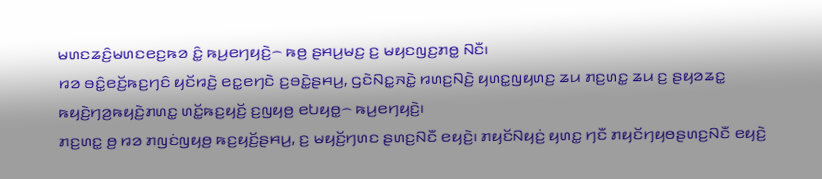ꤗꤛꤢꤘꤢꤨ꤬ꤗꤛꤢꤕꤢ꤬ꤒꤤ ꤢꤨ꤭ ꤒꤣ꤬ꤕꤚꤟꤢꤧ꤬꤮ ꤒꤥ꤬ ꤔꤌꤣ꤬ꤗꤢ꤬ ꤢ꤬ ꤗꤟꤢꤜꤢ꤬ꤊꤥ꤭ ꤡꤢꤪ꤯
ꤙꤤ ꤋꤢꤨ꤭ꤕꤢꤩ꤬ꤒꤢ꤬ꤚꤢꤨ ꤟꤢꤩꤙꤢꤧ꤬ ꤕꤢ꤭ꤕꤚꤢꤧ ꤢ꤬ꤋꤢꤧ꤭ꤔꤌꤣ꤬, ꤞꤢꤧꤡꤢ꤭ꤏꤢꤧ꤭ ꤙꤛꤢ꤬ꤡꤢꤧ꤬ ꤟꤛꤢ꤭ꤜꤟꤛꤢ꤬ ꤘꤣ ꤊꤢ꤬ꤛꤢ꤭ ꤘꤣ ꤢ꤬ ꤔꤟꤤꤘꤢ꤭ ꤒꤟꤢꤧ꤬ꤚꤤ꤬ꤒꤟꤢꤧ꤬ꤊꤛꤢ꤭ ꤛꤢꤩ꤭ꤒꤢ꤬ꤟꤢꤩ꤬ ꤢ꤬ꤜꤟꤥ꤬ ꤕꤝꤟꤥ꤭꤮ ꤒꤣ꤬ꤕꤚꤟꤢꤧ꤬꤯
ꤊꤢ꤬ꤛꤢ꤭ ꤥ꤬ ꤙꤤ ꤊꤜꤢꤦꤜꤟꤥ꤬ ꤒꤢ꤬ꤟꤢꤩ꤬ꤔꤌꤣ꤬, ꤢ꤬ ꤗꤟꤢꤩ꤬ꤚꤛꤢ ꤔꤛꤢ꤬ꤡꤢꤪ ꤕꤟꤢꤧ꤬꤯ ꤊꤟꤢꤩꤡꤟꤢꤦ꤬ ꤟꤛꤢ꤭ ꤚꤢꤪ ꤊꤟꤢꤩꤚꤟꤥꤔꤛꤢ꤬ꤡꤢꤪ ꤕꤟꤢꤧ꤬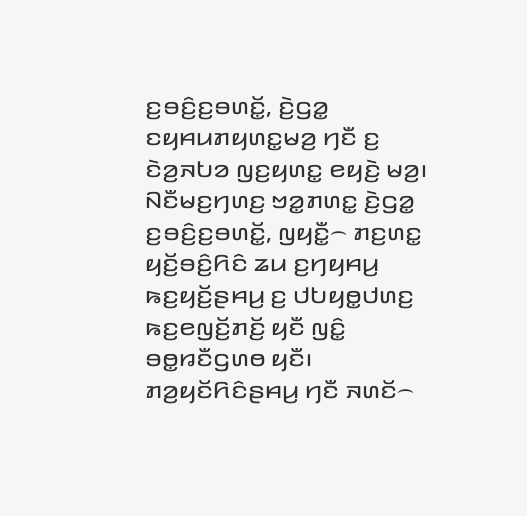ꤢ꤬ꤋꤢꤨ꤬ꤢ꤬ꤋꤛꤢꤩ꤭, ꤢꤧ꤬ꤞꤤ꤭ ꤢꤟꤌꤣꤊꤟꤛꤢ꤭ꤗꤤ꤬ ꤚꤢꤪ ꤢ꤬ ꤢꤧꤤ꤬ꤏꤝꤤ ꤜꤢ꤬ꤟꤛꤢ꤭ ꤕꤟꤢꤧ꤬ ꤗꤤ꤬꤯
ꤡꤢꤪꤗꤢ꤬ꤚꤛꤢ꤬ ꤠꤤ꤭ꤊꤛꤢ꤭ ꤢꤧ꤬ꤞꤤ꤭ ꤢ꤬ꤋꤢꤨ꤬ꤢ꤬ꤋꤛꤢꤩ꤭, ꤜꤟꤢꤪ꤭꤮ ꤊꤢ꤬ꤛꤢ꤭ ꤟꤢꤩ꤬ꤋꤢꤨ꤬ꤖꤢꤨ ꤘꤣ ꤢ꤬ꤚꤟꤌꤣ꤬ ꤒꤢ꤬ꤟꤢꤩ꤬ꤔꤌꤣ꤬ ꤢ꤬ ꤓꤝꤟꤥ꤭ꤓꤛꤢ꤬ ꤒꤢ꤬ꤕꤜꤢꤩ꤬ꤊꤢꤩ꤬ ꤟꤢꤪ ꤜꤢꤨ꤭ ꤋꤥ꤭ꤙꤢꤪꤞꤛꤥ ꤟꤢꤪ꤯ ꤊꤤ꤬ꤟꤢꤩꤖꤢꤨꤔꤌꤣ꤬ ꤚꤢꤪ ꤏꤛꤢꤩ꤮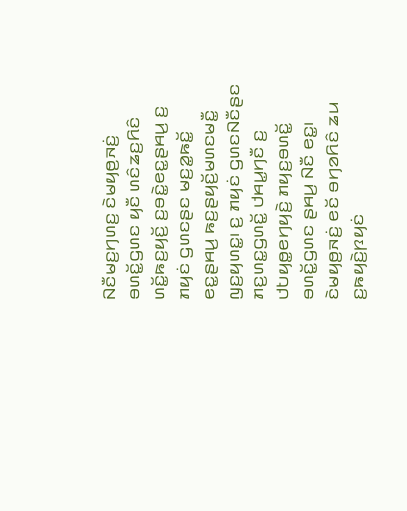ꤡꤢꤪꤗꤢ꤬ꤚꤛꤢ꤬ ꤢꤧꤗꤟꤥ꤬ꤏꤢꤦ꤬ ꤋꤛꤢꤩ꤭ꤞꤛꤢ ꤟꤢꤪ ꤛꤢꤨꤘꤢ꤬ꤖꤢꤨ ꤛꤢꤩ꤭ꤒꤢ꤬ꤟꤢꤩ꤬ ꤢ꤬ꤋꤢꤧ꤭ꤕꤢ꤭ꤔꤌꤣ꤬ ꤢ꤬ ꤊꤟꤢꤦ ꤞꤛꤢꤔꤢ ꤗꤢ꤬ꤤ꤭ꤒꤢꤩ꤭ ꤕꤢ꤭ꤔꤌꤣ꤬ ꤒꤢ꤬ꤔꤟꤢꤩ꤬ꤗꤛꤢꤗꤢꤪ꤭ ꤜꤢ꤬ꤟꤛꤢ꤭꤯ ꤢ꤬ ꤊꤟꤢꤦ ꤞꤛꤢꤡꤢꤪꤔꤢ ꤊꤢ꤬ꤛꤢ꤭ꤞꤛꤢꤩ꤭ ꤓꤌꤣ꤭ꤚꤢꤪ ꤢ꤬ ꤓꤝꤟꤥ꤭ꤕꤚꤟꤢꤧ꤬ ꤊꤟꤢ꤬ꤋꤛꤢꤩ꤭ ꤋꤛꤢꤩ꤭ꤞꤛꤢ ꤔꤌꤣ꤬ ꤡꤢꤪ ꤕꤢ꤭꤯
ꤢꤧꤗꤟꤥ꤬ꤏꤢꤦ꤬ ꤕꤢꤩ ꤋꤚꤤꤖꤢꤨ ꤘꤣ ꤢ꤬ꤒꤟꤢꤧ꤬ꤐꤟꤢꤦ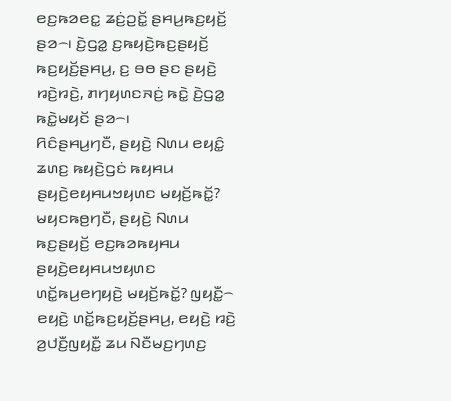ꤕꤢ꤬ꤒꤤꤕꤢ꤭ ꤘꤢꤦ꤬ꤑꤢꤩ꤭ ꤔꤌꤣ꤬ꤒꤢ꤬ꤟꤢꤩ꤬ ꤔꤤ꤮꤯ ꤢꤧ꤬ꤞꤤ꤭ ꤢ꤬ꤒꤟꤢꤧ꤬ꤒꤢ꤬ꤔꤟꤢꤩ꤬ ꤒꤢ꤬ꤟꤢꤩ꤬ꤔꤌꤣ꤬, ꤢ꤬ ꤋꤥ ꤔꤢ ꤔꤟꤢꤧ꤬ ꤙꤢꤧ꤬ꤙꤢꤧ꤬, ꤊꤚꤟꤛꤢꤏꤢꤦ꤬ ꤒꤢꤧ꤭ ꤢꤧ꤬ꤞꤤ꤭ ꤒꤢꤧ꤭ꤗꤟꤢꤩ ꤔꤤ꤮꤯
ꤖꤢꤨꤔꤌꤣ꤬ꤚꤢꤪ, ꤔꤟꤢꤧ꤬ ꤡꤛꤣ ꤕꤟꤢꤨ꤭ ꤘꤛꤢ꤬ ꤒꤟꤢꤧ꤬ꤞꤢꤦ ꤒꤟꤌꤣ ꤔꤟꤢꤧ꤬ꤕꤟꤌꤣꤠꤟꤛꤢ ꤗꤟꤢꤩ꤬ꤒꤢꤩ꤭? ꤗꤟꤢꤒꤥ꤬ꤚꤢꤪ, ꤔꤟꤢꤧ꤬ ꤡꤛꤣ ꤒꤢ꤬ꤔꤟꤢꤩ꤬ ꤕꤢ꤬ꤒꤤꤒꤟꤌꤣ ꤔꤟꤢꤧ꤬ꤕꤟꤌꤣꤠꤟꤛꤢ ꤛꤢꤩ꤭ꤒꤣ꤬ꤕꤚꤟꤢꤧ꤬ ꤗꤟꤢꤩ꤬ꤒꤢꤩ꤭? ꤜꤟꤢꤪ꤭꤮ ꤕꤟꤢꤧ꤬ ꤛꤢꤩ꤭ꤒꤢ꤬ꤟꤢꤩ꤬ꤔꤌꤣ꤬, ꤕꤟꤢꤧ꤬ ꤙꤢꤧ꤬ ꤤ꤬ꤓꤢꤪ꤬ꤜꤟꤢꤪ꤭ ꤘꤣ ꤡꤢꤪꤗꤢ꤬ꤚꤛꤢ꤬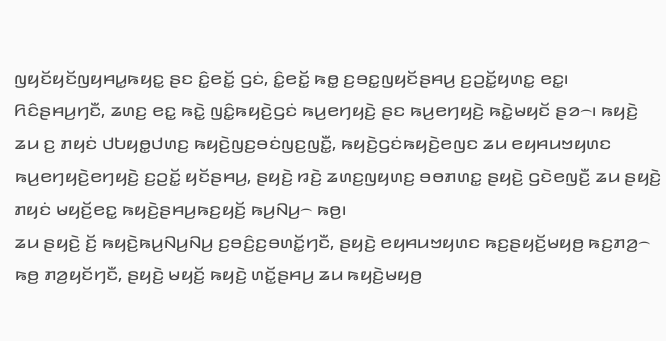ꤜꤟꤢꤩꤟꤢꤩꤜꤟꤌꤣ꤭ꤒꤟꤢ꤭ ꤔꤢ ꤢꤨ꤭ꤕꤢꤩ꤭ ꤞꤢꤦ, ꤢꤨ꤭ꤕꤢꤩ꤭ ꤒꤥ꤭ ꤢ꤬ꤋꤢ꤭ꤜꤟꤢꤩꤔꤌꤣ꤬ ꤢ꤬ꤑꤢꤩ꤭ꤟꤛꤢ꤭ ꤕꤢ꤭꤯
ꤖꤢꤨꤔꤌꤣ꤬ꤚꤢꤪ, ꤘꤛꤢ꤬ ꤕꤢ꤭ ꤒꤢꤧ꤭ ꤜꤢꤨ꤭ꤒꤟꤢꤧ꤬ꤞꤢꤦ ꤒꤣ꤬ꤕꤚꤟꤢꤧ꤬ ꤔꤢ ꤒꤣ꤬ꤕꤚꤟꤢꤧ꤬ ꤒꤢꤧ꤭ꤗꤟꤢꤩ ꤔꤤ꤮꤯ ꤒꤟꤢꤧ꤬ ꤘꤣ ꤢ꤬ ꤊꤟꤢꤦ ꤓꤝꤟꤥ꤭ꤓꤛꤢ꤬ ꤒꤟꤢꤧ꤬ꤜꤢ꤬ꤋꤢꤦꤜꤢ꤬ꤜꤢꤪ꤭, ꤒꤟꤢꤧ꤬ꤞꤢꤦꤒꤟꤢꤧ꤬ꤕꤜꤢ ꤘꤣ ꤕꤟꤌꤣꤠꤟꤛꤢ ꤒꤣ꤬ꤕꤚꤟꤢꤧ꤬ꤕꤚꤟꤢꤧ꤬ ꤢ꤬ꤑꤢꤩ꤭ ꤟꤢꤩꤔꤌꤣ꤬, ꤔꤟꤢꤧ꤬ ꤙꤢꤧ꤬ ꤘꤛꤢ꤬ꤜꤟꤛꤢ꤬ ꤋꤥꤊꤛꤢ꤭ ꤔꤟꤢꤧ꤬ ꤞꤢꤧꤕꤜꤢꤪ꤬ ꤘꤣ ꤔꤟꤢꤧ꤬ ꤊꤟꤢꤦ ꤗꤟꤢꤩ꤬ꤕꤢ꤭ ꤒꤟꤢꤧ꤬ꤔꤌꤣ꤬ꤒꤢ꤬ꤟꤢꤩ꤬ ꤒꤣ꤬ꤡꤣ꤬꤮ ꤒꤥ꤬꤯
ꤘꤣ ꤔꤟꤢꤧ꤬ ꤢꤩ꤬ ꤒꤟꤢꤧ꤬ꤒꤣ꤬ꤡꤣ꤬ꤡꤣ꤬ ꤢ꤬ꤋꤢꤨ꤬ꤢ꤬ꤋꤛꤢꤩ꤭ꤚꤢꤪ, ꤔꤟꤢꤧ꤬ ꤕꤟꤌꤣꤠꤟꤛꤢ ꤒꤢ꤬ꤔꤟꤢꤩ꤬ꤗꤟꤥ꤬ ꤒꤢ꤬ꤊꤤ꤬꤮ ꤒꤥ꤬ ꤊꤤ꤬ꤟꤢꤩꤚꤢꤪ, ꤔꤟꤢꤧ꤬ ꤗꤟꤢꤩ꤬ ꤒꤟꤢꤧ꤬ ꤛꤢꤩ꤭ꤔꤌꤣ꤬ ꤘꤣ ꤒꤟꤢꤧ꤬ꤗꤟꤥ꤬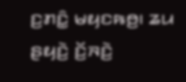ꤢ꤬ꤊꤢꤨ꤭ ꤗꤟꤢꤒꤥ꤬꤯ ꤘꤣ ꤔꤟꤢꤧ꤬ ꤢꤩ꤬ꤏꤢꤧ꤬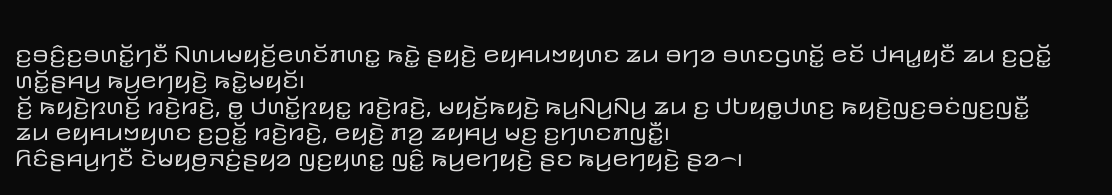ꤢ꤬ꤋꤢꤨ꤬ꤢ꤬ꤋꤛꤢꤩ꤭ꤚꤢꤪ ꤡꤛꤣꤗꤟꤢꤩ꤬ꤕꤛꤢꤩꤊꤛꤢ꤭ ꤒꤢꤧ꤭ ꤔꤟꤢꤧ꤬ ꤕꤟꤌꤣꤠꤟꤛꤢ ꤘꤣ ꤋꤚꤤ ꤋꤛꤢꤞꤛꤢꤩ꤭ ꤕꤢꤩ ꤓꤌꤣ꤭ꤟꤢꤪ ꤘꤣ ꤢ꤬ꤑꤢꤩ꤭ ꤛꤢꤩ꤭ꤔꤌꤣ꤬ ꤒꤣ꤬ꤕꤚꤟꤢꤧ꤬ ꤒꤢꤧ꤭ꤗꤟꤢꤩ꤯
ꤢꤩ꤬ ꤒꤟꤢꤧ꤬ꤐꤛꤢꤩ꤬ ꤙꤢꤧ꤬ꤙꤢꤧ꤬, ꤥ꤭ ꤓꤛꤢꤩ꤭ꤐꤟꤢ꤭ ꤙꤢꤧ꤬ꤙꤢꤧ꤬, ꤗꤟꤢꤩ꤬ꤒꤟꤢꤧ꤬ ꤒꤣ꤬ꤡꤣ꤬ꤡꤣ꤬ ꤘꤣ ꤢ꤬ ꤓꤝꤟꤥ꤭ꤓꤛꤢ꤬ ꤒꤟꤢꤧ꤬ꤜꤢ꤬ꤋꤢꤦꤜꤢ꤬ꤜꤢꤪ꤭ ꤘꤣ ꤕꤟꤌꤣꤠꤟꤛꤢ ꤢ꤬ꤑꤢꤩ꤭ ꤙꤢꤧ꤬ꤙꤢꤧ꤬, ꤕꤟꤢꤧ꤬ ꤊꤤ꤬ ꤘꤟꤌꤣ꤬ ꤗꤢ꤬ ꤢ꤬ꤚꤛꤢꤊꤜꤢꤪ꤭꤯
ꤖꤢꤨꤔꤌꤣ꤬ꤚꤢꤪ ꤢꤧꤗꤟꤥ꤬ꤏꤢꤦ꤬ꤔꤟꤤ ꤜꤢ꤬ꤟꤛꤢ꤭ ꤜꤢꤨ꤭ ꤒꤣ꤬ꤕꤚꤟꤢꤧ꤬ ꤔꤢ ꤒꤣ꤬ꤕꤚꤟꤢꤧ꤬ ꤔꤤ꤮꤯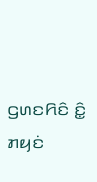ꤞꤛꤢꤖꤢꤨ ꤢꤨ꤭ ꤊꤟꤢꤦ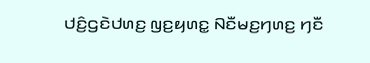ꤓꤢꤨ꤬ꤞꤢꤧꤓꤛꤢ꤬ ꤜꤢ꤬ꤟꤛꤢ꤭ ꤡꤢꤪꤗꤢ꤬ꤚꤛꤢ꤬ ꤚꤢꤪ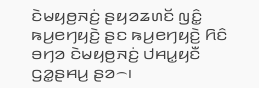ꤢꤧꤗꤟꤥ꤬ꤏꤢꤦ꤬ ꤔꤟꤤꤘꤛꤢꤩ ꤜꤢꤨ꤭ ꤒꤣ꤬ꤕꤚꤟꤢꤧ꤬ ꤔꤢ ꤒꤣ꤬ꤕꤚꤟꤢꤧ꤬ ꤖꤢꤨ ꤋꤚꤤ ꤢꤧꤗꤟꤥ꤬ꤏꤢꤦ꤬ ꤓꤌꤣ꤭ꤟꤢꤪ ꤞꤤ꤭ꤔꤌꤣ꤬ ꤔꤤ꤮꤯